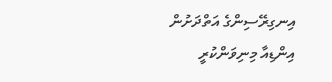އިނގިރޭސިންގެ އަތްދަށުން އިންޑިއާ މިނިވަންކުރީ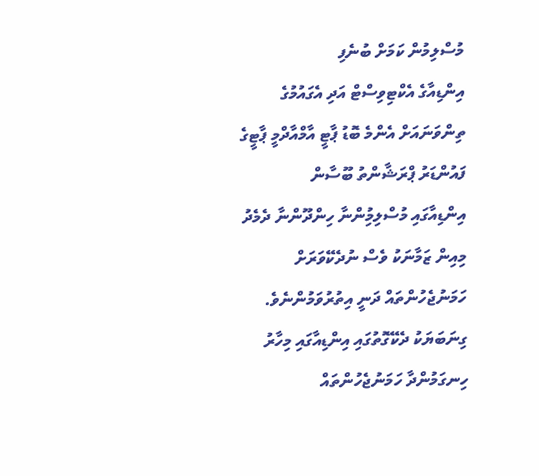މުސްލިމުން ކަމަށް ބުނެފި
އިންޑިއާގެ އެކްޓިވިސްޓް އަދި އެގައުމުގެ ތިންވަނައަށް އެންމެ ބޮޑު ޕާޓީ އާމްއާދްމީ ޕާޓީގެ ފައުންޑަރު ޕްރަޝާންތު ބޫސާން
އިންޑިއާގައި މުސްލިމިުންނާ ހިންދޫންނާ ދެމެދު މިއިން ޒަމާނަކު ވެސް ނުދެކޭވަރަށް ހަމަނުޖެހުންތައް ދަނީ އިތުރުވަމުންނެވެ. ގިނަބަޔަކު ދެކޭގޮތުގައި އިންޑިއާގައި މިހާރު ހިނގަމުންދާ ހަމަނުޖެހުންތައް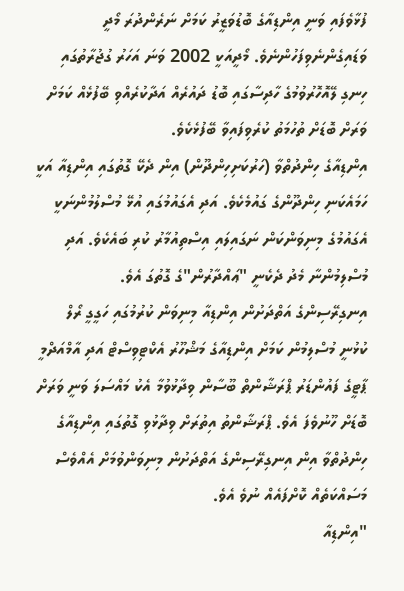ފުޅާވެފައި ވަނީ އިންޑިއާގެ ބޮޑުވަޒީރު ކަމަށް ނަރެންދުރަ މޯދީ ވަޑައިގެންނެވިފަހުންނެވެ. މޯދީއަކީ 2002 ވަނަ އަހަރު ގުޖުރާތުގައި ހިނގި ލޭއޮހޮރުވުމުގެ ހާދިސާގައި ބޮޑު ދައުރެއް އަދާކުރެއްވި ބޭފުޅެއް ކަމަށް ވަރަށް ބޮޑަށް ތުހުމަތު ކުރެވިފައިވާ ބޭފުޅެކެވެ.
އިންޑިއާގެ ހިންދުތްވާ (ހަރުކަށިހިންދޫން) އިން ދެކޭ ގޮތުގައި އިންޑިއާ އަކީ ހަމައެކަނި ހިންދޫންގެ ގައުމެކެވެ. އަދި އެގައުމުގައި އުޅޭ މުސްލުމުންނަކީ އެގައުމުގެ މިނިވަންކަން ނަގައިލައި އިސްތިއުމާރު ކުރި ބައެކެވެ. އަދި މުސްލިމުންނާ މެދު ދެކެނީ "ޢައްދާރުން"ގެ ގޮތުގަ އެވެ.
އިނގިރޭސިންގެ އަތްދަށުން އިންޑިއާ މިނިވަން ކުރުމުގައި ހަގީގީ ރޯލް ކުޅުނީ މުސްލިމުން ކަމަށް އިންޑިއާގެ މަޝްހޫރު އެކްޓިވިސްޓް އަދި އާމްއަދްމީ ޕާޓީގެ ފައުންޑަރު ޕްރަޝާންތް ބޫސާން ވިދާޅުވުމާ އެކު މައްސަލަ ވަނީ ވަރަށް ބޮޑަށް ހޫނުވެފަ އެވެ. ޕްރަޝާންތު އިތުރަށް ވިދާޅުވި ގޮތުގައި އިންޑިއާގެ ހިންދުތްވާ އިން އިނގިރޭސިންގެ އަތްދަށުން މިނިވަންވުމަށް އެއްވެސް މަސައްކަތެއް ކޮށްފައެއް ނުވެ އެވެ.
"އިންޑިއާ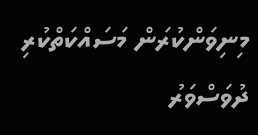މިނިވަންކުރަން މަސައްކަތްކުރި ދުވަސްވަރު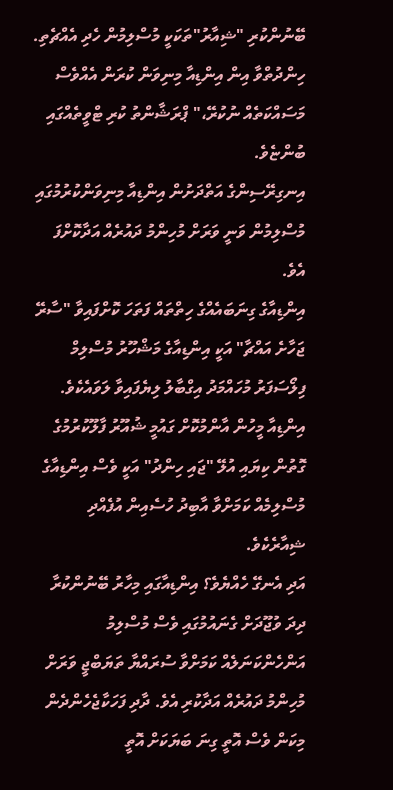ބޭނުންކުރި "ޝިއާރު"ތަކަކީ މުސްލިމުން ހެދި އެއްޗެތި. ހިންދުތްވާ އިން އިންޑިއާ މިނިވަން ކުރަން އެއްވެސް މަސައްކަތެއް ނުކުރޭ،" ޕްރަޝާންތު ކުރި ޓްވީތެއްގައި ބުންޏެވެ.
އިނގިރޭސިންގެ އަތްދަށުން އިންޑިއާ މިނިވަންކުރުމުގައި މުސްލިމުން ވަނީ ވަރަށް މުހިންމު ދައުރެއް އަދާކޮށްފަ އެވެ.
އިންޑިއާގެ ގިނަބައެއްގެ ހިތްތައް ފަތަހަ ކޮށްފައިވާ "ސާރޭ ޖަހާށެ އައްޗާ" އަކީ އިންޑިއާގެ މަޝްހޫރު މުސްލިމް ފިލޯސަފަރު މުހައްމަދު އިގްބާލު ލިޔެފައިވާ ލަވައެކެވެ.
އިންޑިއާ މީހުން އާންމުކޮށް ގައުމީ ޝުއޫރު ފާލޫކުރުމުގެ ގޮތުން ކިޔައި އުލޭ "ޖައި ހިންދު" އަކީ ވެސް އިންޑިއާގެ މުސްލިމެއް ކަމަށްވާ އާބިދު ހުސެއިން އުފެއްދި ޝިއާރެކެވެ.
އަދި އެނގޭ ހެއްޔެވެ؟ އިންޑިއާގައި މިހާރު ބޭނުންކުރާ ދިދަ ވުޖޫދަށް ގެނައުމުގައި ވެސް މުސްލިމު އަންހެންކަނަލެއް ކަމަށްވާ ސުރައްޔާ ތަޔަބްޖީ ވަރަށް މުހިންމު ދައުރެއް އަދާކުރި އެވެ. ދާދި ފަހަކާޖެހެންދެން މިކަން ވެސް އޮތީ ގިނަ ބަޔަކަށް އޮތީ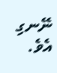ނޭނގި އެވެ.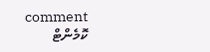comment ކޮމެންޓް